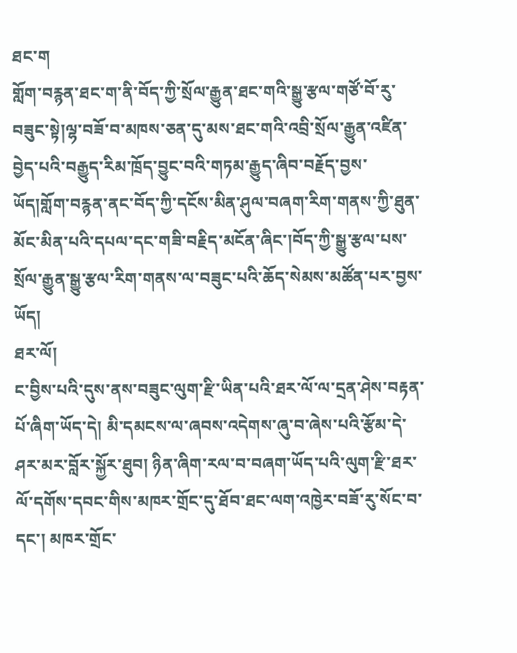ཐང་ག
གློག་བརྙན་ཐང་ག་ནི་བོད་ཀྱི་སྲོལ་རྒྱུན་ཐང་གའི་སྒྱུ་རྩལ་གཙོ་བོ་རུ་བཟུང་སྟེ།ལྷ་བཟོ་བ་མཁས་ཅན་དུ་མས་ཐང་གའི་འབྲི་སྲོལ་རྒྱུན་འཛིན་བྱེད་པའི་བརྒྱུད་རིམ་ཁྲོད་བྱུང་བའི་གཏམ་རྒྱུད་ཞིབ་བརྗོད་བྱས་ཡོད།གློག་བརྙན་ནང་བོད་ཀྱི་དངོས་མིན་ཤུལ་བཞག་རིག་གནས་ཀྱི་ཐུན་མོང་མིན་པའི་དཔལ་དང་གཟི་བརྗིད་མངོན་ཞིང་།བོད་ཀྱི་སྒྱུ་རྩལ་པས་སྲོལ་རྒྱུན་སྒྱུ་རྩལ་རིག་གནས་ལ་བཟུང་པའི་ཆོད་སེམས་མཚོན་པར་བྱས་ཡོད།
ཐར་ལོ།
ང་བྱིས་པའི་དུས་ནས་བཟུང་ལུག་རྫི་ཡིན་པའི་ཐར་ལོ་ལ་དྲན་ཤེས་བརྟན་པོ་ཞིག་ཡོད་དེ། མི་དམངས་ལ་ཞབས་འདེགས་ཞུ་བ་ཞེས་པའི་རྩོམ་དེ་ཤར་མར་བློར་སྐྱོར་ཐུབ། ཉིན་ཞིག་རལ་བ་བཞག་ཡོད་པའི་ལུག་རྫི་ཐར་ལོ་དགོས་དབང་གིས་མཁར་གྲོང་དུ་ཐོབ་ཐང་ལག་འཁྱེར་བཟོ་རུ་སོང་བ་དང་། མཁར་གྲོང་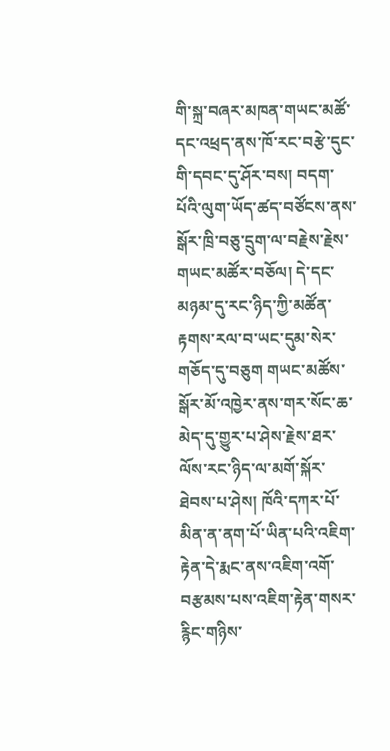གི་སྐྲ་བཞར་མཁན་གཡང་མཚོ་དང་འཕྲད་ནས་ཁོ་རང་བརྩེ་དུང་གི་དབང་དུ་ཤོར་བས། བདག་པོའི་ལུག་ཡོད་ཚད་བཙོངས་ནས་སྒོར་ཁྲི་བཅུ་དྲུག་ལ་བརྗེས་རྗེས་གཡང་མཚོར་བཅོལ། དེ་དང་མཉམ་དུ་རང་ཉིད་ཀྱི་མཚོན་རྟགས་རལ་བ་ཡང་དུམ་སེར་གཅོད་དུ་བཅུག གཡང་མཚོས་སྒོར་མོ་འཁྱེར་ནས་གར་སོང་ཆ་མེད་དུ་གྱུར་པ་ཤེས་རྗེས་ཐར་ལོས་རང་ཉིད་ལ་མགོ་སྐོར་ཐེབས་པ་ཤེས། ཁོའི་དཀར་པོ་མིན་ན་ནག་པོ་ཡིན་པའི་འཇིག་རྟེན་དེ་རྨང་ནས་འཇིག་འགོ་བརྩམས་པས་འཇིག་རྟེན་གསར་རྙིང་གཉིས་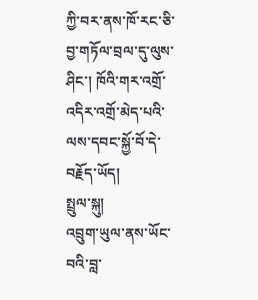ཀྱི་བར་ནས་ཁོ་རང་ཅི་བྱ་གཏོལ་བྲལ་དུ་ལུས་ཤིང་། ཁོའི་གར་འགྲོ་འདིར་འགྲོ་མེད་པའི་ལས་དབང་སྐྱོ་བོ་དེ་བརྗོད་ཡོད།
སྤྲུལ་སྐུ།
འབྲུག་ཡུལ་ནས་ཡོང་བའི་བླ་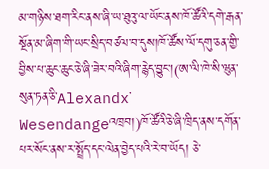མ་གཉིས་ཐག་རིང་ནས་ཞི་ཡ་ཐུའུ་ལ་ཡོང་ནས་ཁོ་ཚོའི་དགེ་རྒན་སྔོན་མ་ཞིག་གི་ཡང་སྲིད་བཙལ་བ་དུས།ཁོ་ཚོས་ལོ་དགུ་ཅན་གྱི་བྱིས་པ་ཆུང་ཆུང་ཅེ་ཞི་ཟེར་བའི་ཞིག་རྙེད་བྱུང་།(ཨ་ལི་ཁེ་སི་ཝུན་སུན་ཏན་ཅི་Alexandx་Wesendangeའཁྲབ།)ཁོ་ཚོའི་ཅེ་ཞི་ཁྲིད་ནས་དགོན་པར་སོང་ནས་ར་སྤྲོད་དང་ལེན་བྱེད་པའི་རེ་བ་ཡོད། ཅེ་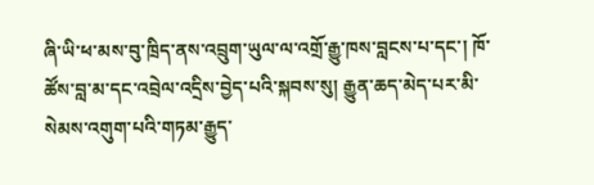ཞི་ཡི་ཕ་མས་བུ་ཁྲིད་ནས་འབྲུག་ཡུལ་ལ་འགྲོ་རྒྱུ་ཁས་བླངས་པ་དང་། ཁོ་ཚོས་བླ་མ་དང་འབྲེལ་འདྲིས་བྱེད་པའི་སྐབས་སུ། རྒྱུན་ཆད་མེད་པར་མི་སེམས་འགུག་པའི་གཏམ་རྒྱུད་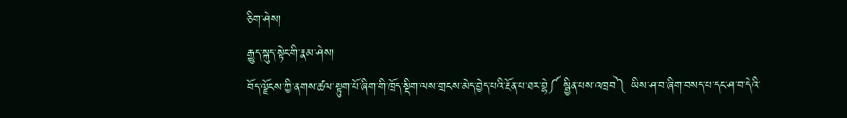ཅིག་ཤེས།
རྒྱུད་སྐུད་སྟེང་གི་རྣམ་ཤེས།
བོད་ལྗོངས་ཀྱི་ནགས་ཚལ་སྟུག་པོ་ཞིག་གི་ཁྲོད་སྡིག་ལས་གྲངས་མེད་བྱེད་པའི་རྔོན་པ་ཐར་བྷེ༼ སྦྱིན་པས་འཁྲབ༽ ཡིས་ཤ་བ་ཞིག་བསད་པ་དང་ཤ་བ་དེའི་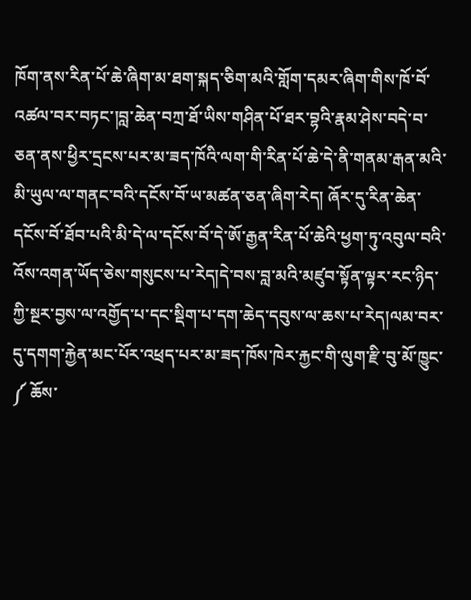ཁོག་ནས་རིན་པོ་ཆེ་ཞིག་མ་ཐག་སྐད་ཅིག་མའི་གློག་དམར་ཞིག་གིས་ཁོ་བོ་འཚལ་བར་བཏང་།བླ་ཆེན་བཀྲ་ཐོ་ཡིས་གཤིན་པོ་ཐར་བྷའི་རྣམ་ཤེས་བདེ་བ་ཅན་ནས་ཕྱིར་དྲངས་པར་མ་ཟད་ཁོའི་ལག་གི་རིན་པོ་ཆེ་དེ་ནི་གནམ་རྒན་མའི་མི་ཡུལ་ལ་གནང་བའི་དངོས་བོ་ཡ་མཚན་ཅན་ཞིག་རེད། ཞོར་དུ་རིན་ཆེན་དངོས་བོ་ཐོབ་པའི་མི་དེ་ལ་དངོས་བོ་དེ་ཨོ་རྒྱན་རིན་པོ་ཆེའི་ཕྱག་ཏུ་འབུལ་བའི་འོས་འགན་ཡོད་ཅེས་གསུངས་པ་རེད།དེ་བས་བླ་མའི་མཛུབ་སྟོན་ལྟར་རང་ཉིད་ཀྱི་སྔར་བྱས་ལ་འགྱོད་པ་དང་སྡིག་པ་དག་ཆེད་དབུས་ལ་ཆས་པ་རེད།ལམ་བར་དུ་དགག་རྐྱེན་མང་པོར་འཕྲད་པར་མ་ཟད་ཁོས་ཁེར་རྐྱང་གི་ལུག་རྫི་བུ་མོ་ཁྱུང་ ༼ ཆོས་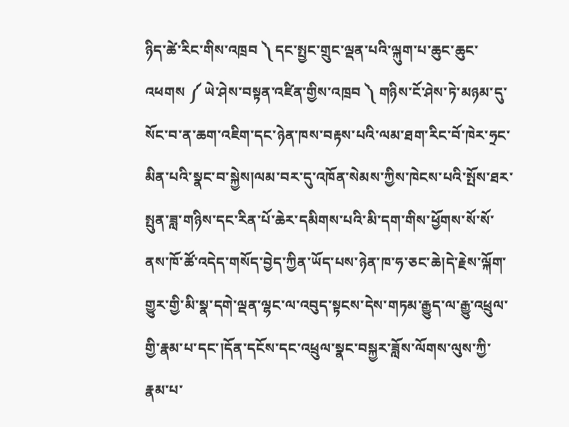ཉིད་ཚེ་རིང་གིས་འཁྲབ ༽ དང་སྤྱང་གྲུང་ལྡན་པའི་ལྐུག་པ་ཆུང་ཆུང་འཕགས ༼ ཡེ་ཤེས་བསྟན་འཛིན་གྱིས་འཁྲབ ༽ གཉིས་ངོ་ཤེས་ཏེ་མཉམ་དུ་སོང་བ་ན་ཆག་འཇིག་དང་ཉེན་ཁས་བརྟས་པའི་ལམ་ཐག་རིང་བོ་ཁེར་ཧྲང་མིན་པའི་སྣང་བ་སྐྱེས།ལམ་བར་དུ་འཁོན་སེམས་ཀྱིས་ཁེངས་པའི་སྤོས་ཐར་སྤུན་ཟླ་གཉིས་དང་རིན་པོ་ཆེར་དམིགས་པའི་མི་དག་གིས་ཕྱོགས་སོ་སོ་ནས་ཁོ་ཚོ་འདེད་གསོད་བྱེད་ཀྱིན་ཡོད་པས་ཉེན་ཁ་ཧ་ཅང་ཆེ།དེ་རྗེས་ལྐོག་གྱུར་གྱི་མི་སྣ་དགེ་ལྡན་ལྷང་ལ་འབུད་སྟངས་དེས་གཏམ་རྒྱུད་ལ་རྒྱུ་འཕྲུལ་གྱི་རྣམ་པ་དང་།དོན་དངོས་དང་འཕྲུལ་སྣང་བསྐྱར་ཟློས་ལོགས་ལུས་ཀྱི་རྣམ་པ་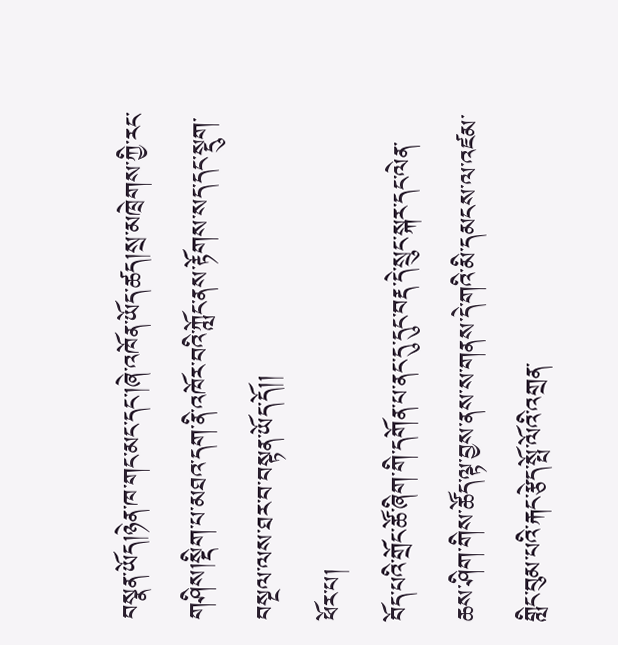བསྣན་ཡོད།ཉེན་ཁ་གང་མང་དང་།ཞེ་འཁོན་ཡོད་ཚད།སྲ་མཁྲེགས་ཀྱི་རང་གཤིས།སྡིག་པ་མཐའ་དག་ནི་འཁོར་བའི་ཀློང་ནས་རྟོགས་སད་དང་སྡུག་བསྔལ་ལས་ཐར་བ་བསྟན་ཡོད་དོ།།
ཕོར་པ།
བོད་པའི་གྲོང་ཚོ་ཞིག་གི་དགོན་པ་ནང་དུ་དུང་བརྡ་དེ་སྲུང་སྐར་དང་ལེན་ཆས་ཤིག་གིས་ཚོད་ལྟ་བྱས་ནས་ས་གནས་དེ་གའི་མི་དམངས་ལ་འཛམ་གླིང་བུམ་པའི་རྐང་རྩེད་སྤོ་ལོའི་འགྲན་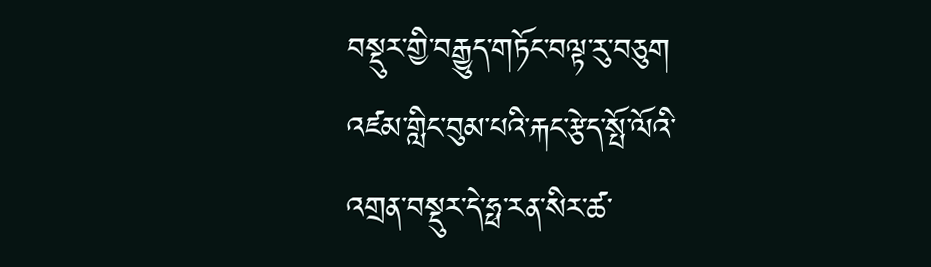བསྡུར་གྱི་བརྒྱུད་གཏོང་བལྟ་རུ་བཅུག འཛམ་གླིང་བུམ་པའི་རྐང་རྩེད་སྤོ་ལོའི་འགྲན་བསྡུར་དེ་ཧྥ་རན་སིར་ཚ་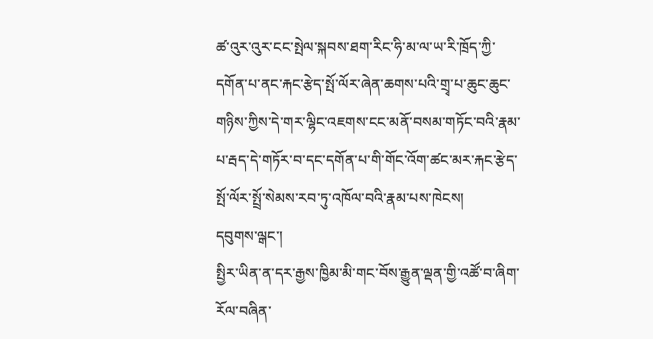ཚ་འུར་འུར་ངང་སྤེལ་སྐབས་ཐག་རིང་ཧི་མ་ལ་ཡ་རི་ཁྲོད་ཀྱི་དགོན་པ་ནང་རྐང་རྩེད་སྤོ་ལོར་ཞེན་ཆགས་པའི་གྲྭ་པ་ཆུང་ཆུང་གཉིས་ཀྱིས་དེ་གར་ལྷིང་འཇགས་ངང་མནོ་བསམ་གཏོང་བའི་རྣམ་པ་རྦད་དེ་གཏོར་བ་དང་དགོན་པ་གི་གོང་འོག་ཚང་མར་རྐང་རྩེད་སྤོ་ལོར་སྤྲོ་སེམས་རབ་ཏུ་འཁོལ་བའི་རྣམ་པས་ཁེངས།
དབུགས་ལྒང་།
སྤྱིར་ཡིན་ན་དར་རྒྱས་ཁྱིམ་མི་གང་བོས་རྒྱུན་ལྡན་གྱི་འཚོ་བ་ཞིག་རོལ་བཞིན་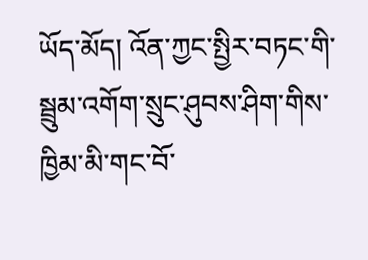ཡོད་མོད། འོན་ཀྱང་སྤྱིར་བཏང་གི་སྦྲུམ་འགོག་སྲུང་ཤུབས་ཤིག་གིས་ཁྱིམ་མི་གང་བོ་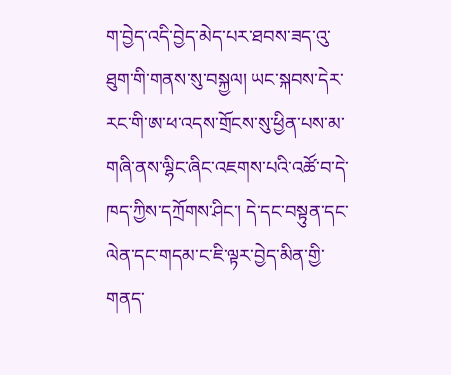ག་བྱེད་འདི་བྱེད་མེད་པར་ཐབས་ཟད་འུ་ཐུག་གི་གནས་སུ་བསྐྱལ། ཡང་སྐབས་དེར་རང་གི་ཨ་ཕ་འདས་གྲོངས་སུ་ཕྱིན་པས་མ་གཞི་ནས་ལྷིང་ཞིང་འཇགས་པའི་འཚོ་བ་དེ་ཁད་ཀྱིས་དཀྲོགས་ཤིང་། དེ་དང་བསྟུན་དང་ལེན་དང་གདམ་ང་ཇི་ལྟར་བྱེད་མིན་གྱི་གནད་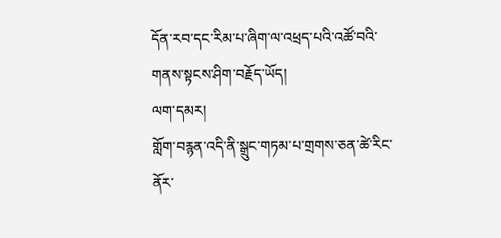དོན་རབ་དང་རིམ་པ་ཞིག་ལ་འཕྲད་པའི་འཚོ་བའི་གནས་སྟངས་ཤིག་བརྗོད་ཡོད།
ལག་དམར།
གློག་བརྙན་འདི་ནི་སྒྲུང་གཏམ་པ་གྲགས་ཅན་ཚེ་རིང་ནོར་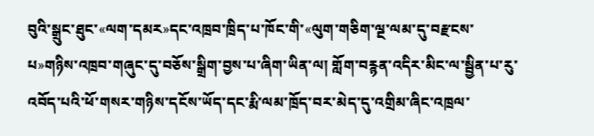བུའི་སྒྲུང་ཐུང་«ལག་དམར»དང་འཁྲབ་ཁྲིད་པ་ཁོང་གི་«ལུག་གཅིག་ལྔ་ལམ་དུ་བརྫངས་པ»གཉིས་འཁྲབ་གཞུང་དུ་བཅོས་སྒྲིག་བྱས་པ་ཞིག་ཡིན་ལ། གློག་བརྙན་འདིར་མིང་ལ་སྦྱིན་པ་རུ་འབོད་པའི་ཕོ་གསར་གཉིས་དངོས་ཡོད་དང་རྨི་ལམ་ཁྲོད་བར་མེད་དུ་འགྲིམ་ཞིང་འཁྲལ་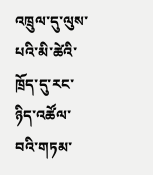འཁྲུལ་དུ་ལུས་པའི་མི་ཚེའི་ཁྲོད་དུ་རང་ཉིད་འཚོལ་བའི་གཏམ་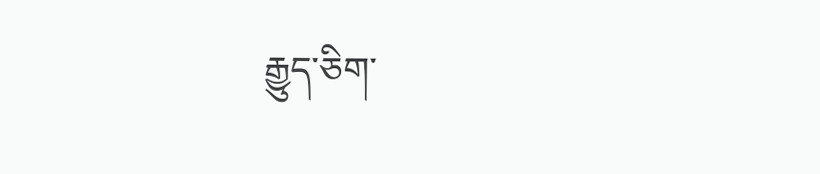རྒྱུད་ཅིག་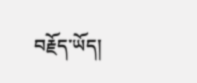བརྗོད་ཡོད།